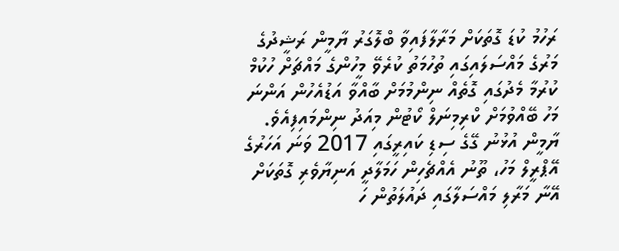ރަހުމު ކުޑަ ގޮތަކަށް މަރާލާފައިވާ ބްލޮގަރު ޔާމީން ރަޝީދުގެ މަރުގެ މައްސަލައިގައި ތުހުމަތު ކުރެވޭ މީހުންގެ މައްޗަށް ހުކުމް ކުރުމާ މެދުގައި ގޮތެއް ނިންމުމަށް ބާއްވާ އަޑުއެހުން އަންނަ މަހު ބޭއްވުމަށް ކްރިމިނަލް ކޯޓުން މިއަދު ނިންމައިފިއެވެ.
ޔާމީން އުޅުނު ގޭގެ ސިޑި ކައިރީގައި 2017 ވަނަ އަހަރުގެ އޭޕްރީލް މަހު، ތޫނު އެއްޗެހިން ހަމަލާދީ އަނިޔާވެރި ގޮތަކަށް އޭނާ މަރާލި މައްސަލާގައި ދައުލަތުން ހަ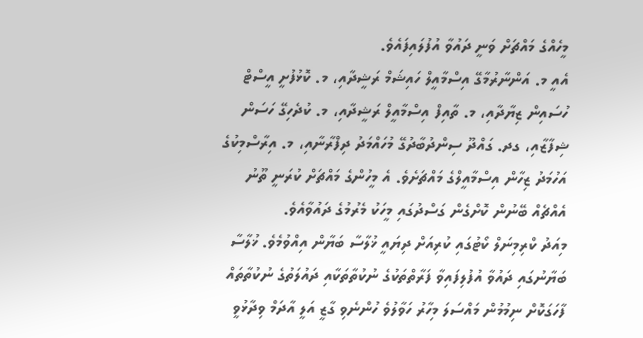މީހެއްގެ މައްޗަށް ވަނީ ދައުވާ އުފުލައިފައެވެ.
އެއީ މ. އަންނާރުމާގޭ އިސްމާއީލް ހައިޝަމް ރަޝީދާއި، މ. ކޮޅުފުށީ އީސްޓް ހުސައިން ޒިޔާދާއި، މ. ތާއިފް އިސްމާއީލް ރަޝީދާއި، މ. ކުދެހިގޭ ހަސަން ޝިފާޒާއި، ގދ. ގައްދޫ ސިންދުބާދުގޭ މުހައްމަދު ދިފްރާނާއި، މ. އިރާސްމިކުގެ އަހުމަދު ޒިހާން އިސްމާއީލްގެ މައްޗަށެވެ. އެ މީހުންގެ މައްޗަށް ކުރަނީ ތޫނު އެއްޗެއް ބޭނުން ކޮށްގެން ގަސްދުގައި މީހަކު މެރުމުގެ ދައުވާއެވެ.
މިއަދު ކްރިމިނަލް ކޯޓުގައި ކުރިއަށް ދިޔައީ ޚުލާސާ ބަޔާން އިއްވުމެވެ. ޚުލާސާ ބަޔާނުގައި ދައުވާ އުފުލިފައިވާ ފަރާތްތަކުގެ ނުކުތާތަކާއި ދައުލަތުގެ ނުކުތާތައް ފާހަގަކޮށް ނިމުމުން މައްސަލަ މިހާރު ހަވާލުވެ ހުންނެވި ގާޒީ އަލީ އާދަމް ވިދާޅުވީ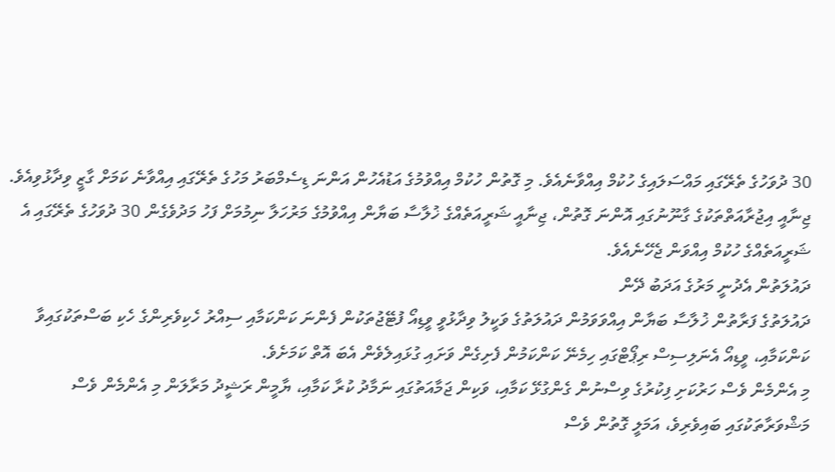30 ދުވަހުގެ ތެރޭގައި މައްސަލައިގެ ހުކުމް އިއްވާނެއެވެ. މި ގޮތުން ހުކުމް އިއްވުމުގެ އަޑުއެހުން އަންނަ ޑިސެމްބަރު މަހުގެ ތެރޭގައި އިއްވާނެ ކަމަށް ގާޒީ ވިދާޅުވިއެވެ.
ޖިނާއީ އިޖުރާއަތްތަކުގެ ގާނޫނުގައި އޮންނަ ގޮތުން، ޖިނާއީ ޝަރީއަތެއްގެ ޚުލާސާ ބަޔާން އިއްވުމުގެ މަރުހަލާ ނިމުމަށް ފަހު މަދުވެގެން 30 ދުވަހުގެ ތެރޭގައި އެ ޝަރީއަތެއްގެ ހުކުމް އިއްވަން ޖެހޭނެއެވެ.
ދައުލަތުން އެދުނީ މަރުގެ އަދަބު ދޭން
ދައުލަތުގެ ފަރާތުން ޚުލާސާ ބަޔާން އިއްވަވަމުން ދައުލަތުގެ ވަކީލު ވިދާޅުވީ ވީޑިއޯ ފުޓޭޖުތަކުން ފެންނަ ކަންކަމާއި ސިއްރު ހެކިވެރިންގެ ހެކި ބަސްތަކުގައިވާ ކަންކަމާއި، ވީޑިއޯ އެނަލިސިސް ރިޕޯޓްގައި ހިމެނޭ ކަންކަމުން ފެށިގެން ވަށައި ގުޅައިލެވެން އެބަ އޮތް ކަމަށެވެ.
މި އެންމެން ވެސް ހަރުކަށި ފިކުރުގެ ވިސްނުން ގެންގުޅޭ ކަމާއި، ވަކިން ޖަމާއަތުގައި ނަމާދު ކުރާ ކަމާއި، ޔާމީން ރަޝީދު މަރާލަން މި އެންމެން ވެސް މަޝްވަރާތަކުގައި ބައިވެރިވެ، އަމަލީ ގޮތުން ވެސް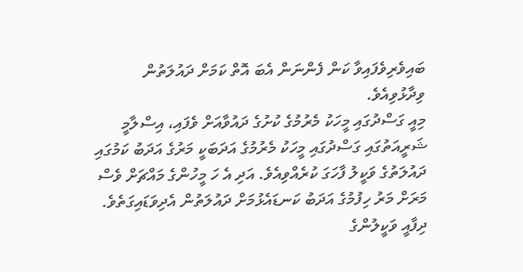ބައިވެރިވެފައިވާ ކަން ފެންނަން އެބަ އޮތް ކަމަށް ދައުލަތުން ވިދާޅުވިއެވެ.
މިއީ ގަސްދުގައި މީހަކު މެރުމުގެ ކުށުގެ ދައުވާއަށް ވެފައި، އިސްލާމީ ޝަރީއަތުގައި ގަސްދުގައި މީހަކު މެރުމުގެ އަދަބަކީ މަރުގެ އަދަބު ކަމުގައި ދައުލަތުގެ ވަކީލު ފާހަގަ ކުރެއްވިއެވެ. އަދި އެ ހަ މީހުންގެ މައްޗަށް ވެސް މަރަށް މަރު ހިފުމުގެ އަދަބު ކަނޑައެޅުމަށް ދައުލަތުން އެދިވަޑައިގަތެވެ.
ދިފާއީ ވަކީލުންގެ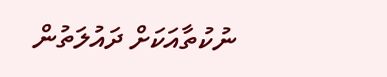ނުކުތާއަކަށް ދައުލަތުން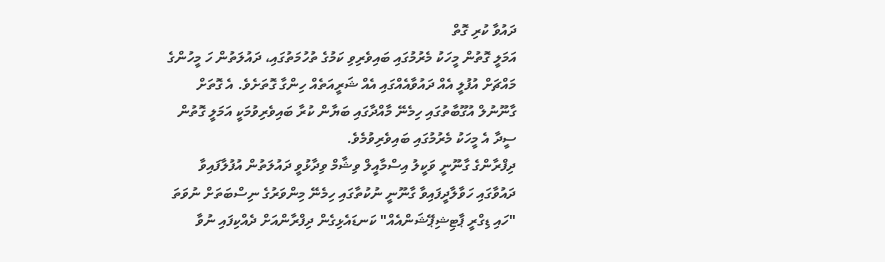ދައުވާ ކުރި ގޮތް
އަމަލީ ގޮތުން މީހަކު މެރުމުގައި ބައިވެރިވި ކަމުގެ ތުހުމަތުގައި، ދައުލަތުން ހަ މީހުންގެ މައްޗަށް އުފުލީ އެއް ދައުވާއެއްގައި އެއް ޝަރީއަތެއް ހިންގާ ގޮތަށެވެ. އެ ގޮތަށް ގާނޫނުލް އުގޫބާތުގައި ހިމެނޭ މާއްދާގައި ބަޔާން ކުރާ ބައިވެރިވުމަކީ އަމަލީ ގޮތުން ސީދާ އެ މީހަކު މެރުމުގައި ބައިވެރިވުމެވެ.
ދިފްރާންގެ ގާނޫނީ ވަކީލު އިސްމާއީލް ވިޝާމް ވިދާޅުވީ ދައުލަތުން އުފުލާފައިވާ ދައުވާގައި ހަވާލާދީފައިވާ ގާނޫނީ ނުކުތާގައި ހިމެނޭ މިންވަރުގެ ނިސްބަތަށް ނުވަތަ "ހައި ޑިގްރީ ޕާޓިޝިޕޭޝަންއެއް" ކަނޑައެޅިގެން ދިފްރާންއަށް ދެއްކިފައި ނުވާ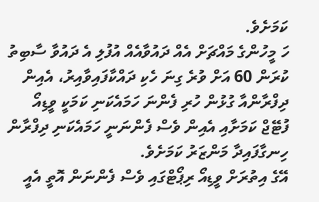ކަމަށެވެ.
ހަ މީހުންގެ މައްޗަށް އެއް ދައުވާއެއް އުފުލި އެ ދައުވާ ސާބިތު ކުރަން 60 އަށް ވުރެ ގިނަ ހެކި ދައްކާފައިވާއިރު، އެއިން ދިފްރާންއާ ގުޅުން ހުރި ފެންނަ ހަމައެކަނި ކަމަކީ ވީޑިއޯ ފުޓޭޖް ކަމަށާއި އެއިން ވެސް ފެންނަނީ ހަމައެކަނި ދިފްރާން ހިނގާފައިދާ މަންޒަރު ކަމަށެވެ.
އޭގެ އިތުރަށް ވީޑިއޯ ރިޕޯޓްގައި ވެސް ފެންނަން އޮތީ އެއީ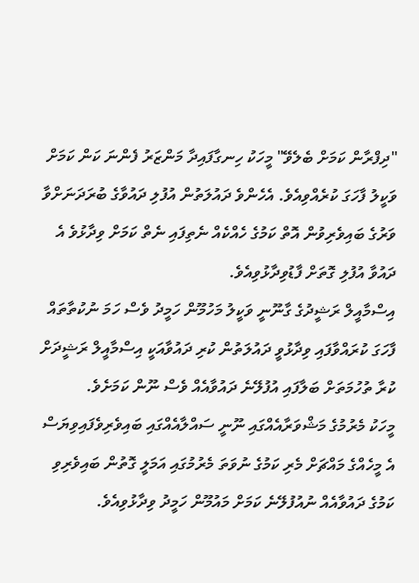"ދިފްރާން ކަމަށް ބެލެވޭ" މީހަކު ހިނގާފައިދާ މަންޒަރު ފެންނަ ކަން ކަމަށް ވަކީލު ފާހަގަ ކުރެއްވިއެވެ. އެހެންވެ ދައުލަތުން އުފުލި ދައުވާގެ ބުރަދަނަށްވާ ވަރުގެ ބައިވެރިވުން އޮތް ކަމުގެ ހެއްކެއް ނެތިފައި ނެތް ކަމަށް ވިދާޅުވެ އެ ދައުވާ އުފުލި ގޮތަށް ފާޑުވިދާޅުވިއެވެ.
އިސްމާއީލް ރަޝީދުގެ ގާނޫނީ ވަކީލު މަހުމޫން ހަމީދު ވެސް ހަމަ ނުކުތާތައް ފާހަގަ ކުރައްވާފައި ވިދާޅުވީ ދައުލަތުން ކުރި ދައުވާއަކީ އިސްމާއީލް ރަޝީދަށް ކުރާ ތުހުމަތަށް ބަލާފައި އުފުލޭނެ ދައުވާއެއް ވެސް ނޫން ކަމަށެވެ.
މީހަކު މެރުމުގެ މަޝްވަރާއެއްގައި ނޫނީ ސައްލާއެއްގައި ބައިވެރިވެފައިވިޔަސް އެ މީހެއްގެ މައްޗަށް މެރި ކަމުގެ ނުވަތަ މެރުމުގައި އަމަލީ ގޮތުން ބައިވެރިވި ކަމުގެ ދައުވާއެއް ނުއުފުލޭނެ ކަމަށް މައުމޫން ހަމީދު ވިދާޅުވިއެވެ.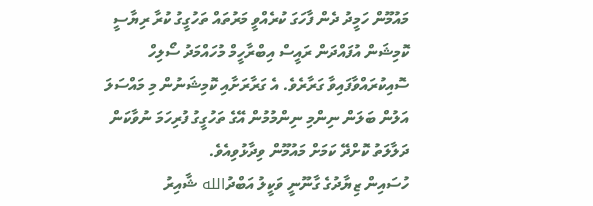މައުމޫން ހަމީދު ދެން ފާހަގަ ކުރެއްވީ މަރުތައް ތަހުގީގު ކުރާ ރިޔާސީ ކޮމިޝަން އުފައްދަން ރައީސް އިބްރާހީމް މުހައްމަދު ސޯލިހް ސޮއިކުރައްވާފައިވާ ގަރާރެވެ. އެ ގަރާރަށާއި ކޮމިޝަނުން މި މައްސަލަ އަލުން ބަލަން ނިންމި ނިންމުމުން އޭގެ ތަހުގީގު ފުރިހަމަ ނުވާކަން ދަލާލަތު ކޮށްދޭ ކަމަށް މައުމޫން ވިދާޅުވިއެވެ.
ހުސައިން ޒިޔާދުގެ ގާނޫނީ ވަކީލު އަބްދުالله ޝާއިރު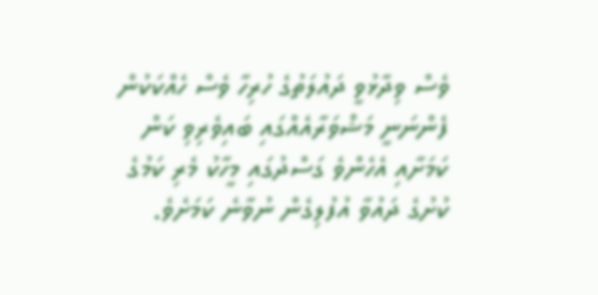ވެސް ވިދާޅުވީ ދައުލަތުގެ ހުރިހާ ވެސް ހެއްކަކުން ފެންނަނީ މަޝްވަރާއެއްގައި ބައިވެރިވި ކަން ކަމަށާއި އެހެންވެ ގަސްދުގައި މީހާކު މެރި ކަމުގެ ކުށުގެ ދައުވާ އުފުލިގެން ނުވާނެ ކަމަށެވެ.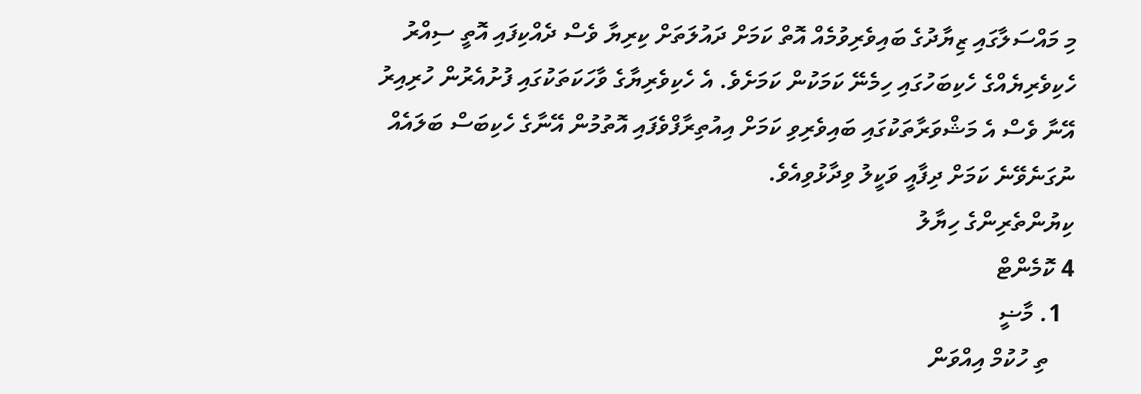މި މައްސަލާގައި ޒިޔާދުގެ ބައިވެރިވުމެއް އޮތް ކަމަށް ދައުލަތަށް ކިރިޔާ ވެސް ދެއްކިފައި އޮތީ ސިއްރު ހެކިވެރިޔެއްގެ ހެކިބަހުގައި ހިމެނޭ ކަމަކުން ކަމަށެވެ. އެ ހެކިވެރިޔާގެ ވާހަކަތަކުގައި ފުށުއެރުން ހުރިއިރު އޭނާ ވެސް އެ މަޝްވަރާތަކުގައި ބައިވެރިވި ކަމަށް އިއުތިރާފްވެފައި އޮތުމުން އޭނާގެ ހެކިބަސް ބަލައެއް ނުގަނެވޭނެ ކަމަށް ދިފާއީ ވަކީލު ވިދާޅުވިއެވެ.
ކިޔުންތެރިންގެ ހިޔާލު
4 ކޮމެންޓް
  1. މާޟީ
    ތި ހުކުމް އިއްވަން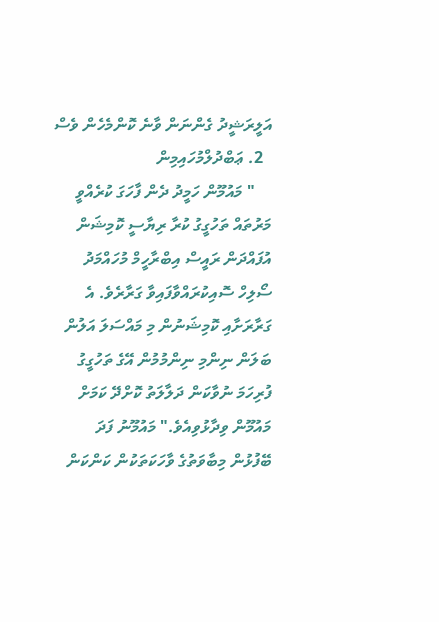އަލީރަޝީދު ގެންނަން ވާނެ ކޮންމެހެން ވެސް
  2. ޢަބްދުލްމުހައިމިން
    " މައުމޫން ހަމީދު ދެން ފާހަގަ ކުރެއްވީ މަރުތައް ތަހުގީގު ކުރާ ރިޔާސީ ކޮމިޝަން އުފައްދަން ރައީސް އިބްރާހީމް މުހައްމަދު ސޯލިހް ސޮއިކުރައްވާފައިވާ ގަރާރެވެ. އެ ގަރާރަށާއި ކޮމިޝަނުން މި މައްސަލަ އަލުން ބަލަން ނިންމި ނިންމުމުން އޭގެ ތަހުގީގު ފުރިހަމަ ނުވާކަން ދަލާލަތު ކޮށްދޭ ކަމަށް މައުމޫން ވިދާޅުވިއެވެ." މައުމޫނު ފަދަ ބޭފުޅުން މިބާވަތުގެ ވާހަކަތަކުން ކަންކަން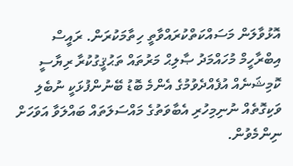އޮޅުވާލަން މަސައްކަތްކުރައްވާތީ ހިތާމަކުރަން. ރައީސް އިބްރާހީމް މުހައްމަދު ޞާލިޙް މަރުތައް ތަޙުޤީގުކުރާ ރިޔާސީ ކޮމިޝަނެއް އުފެއްދެވުމުގެ އެންމެ ބޮޑު ބޭނުންފުޅަކީ ނުބެލި ވަކިގޮތެއް ނުނިމިހުރި އެބާވަތުގެ މައްސަލަތައް ބައްލަވާ އަވަހަށް ނިންމެވުން.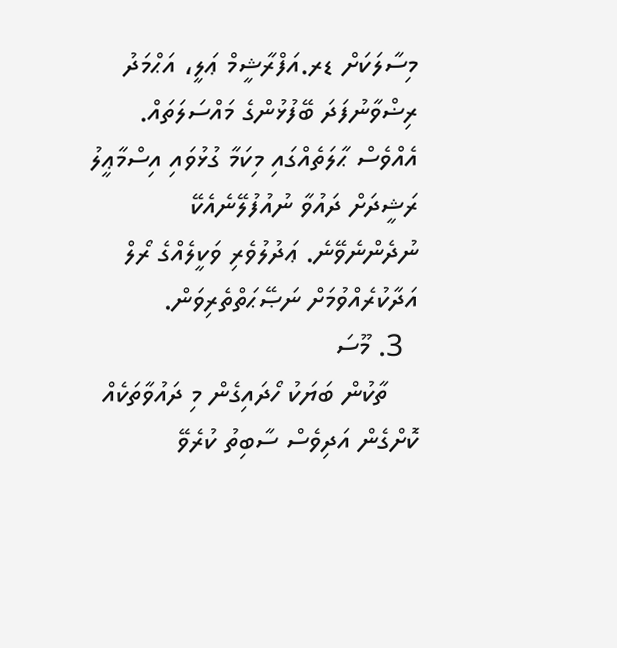މިސާލަކަށް ޑރ.އަފްރާޝީމް ޢަލީ، އަޙްމަދު ރިޟްވާނުފަދަ ބޭފުޅުންގެ މައްސަލަތައް. އެއްވެސް ޙާލަތެއްގައި މިކަމާ ގުޅުވައި އިސްމާޢީލު ރަޝީދަށް ދައުވާ ނުއުފުލޭނެއެކޭ ނުދެންނެވޭނެ. ޢަދުލުވެރި ވަކީލެއްގެ ރޯލް އަދާކުރެއްވުމަށް ނަޞޭޙަތްތެރިވަން.
  3. މޫސަ
    ތާކުން ބަޔަކު ހޯދައިގެން މި ދައުވާތަކެއް ކޮށްގެން އަދިވެސް ސާބިތު ކުރެވޭ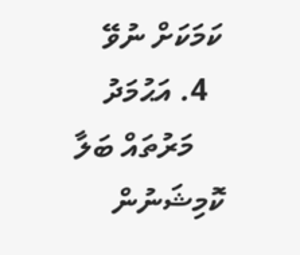ކަމަކަށް ނުވޭ
  4. އަޙުމަދު
    މަރުތައް ބަލާ ކޮމިޝަނުން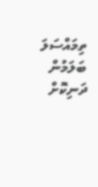ތިމައްސަލަ ބަލަމުން ދަނިކޮށް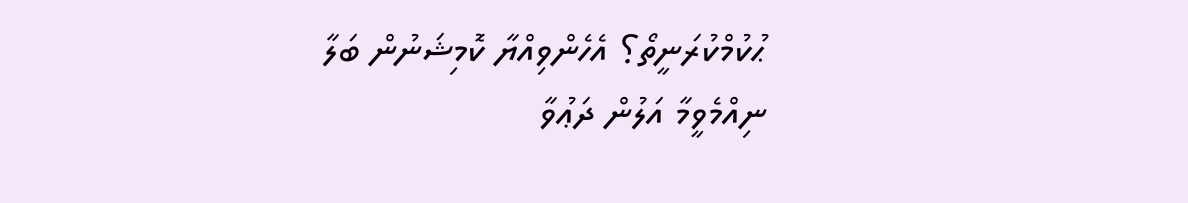ޙުކުމްކުރަނީތޯ؟ އެހެންވިއްޔާ ކޮމިޝަނުން ބަލާ ނިއްމެވީމާ އަލުން ދަޢުވާ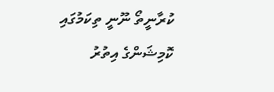ކުރާނީތޯ ނޫނީ ތިކަމުގައި ކޮމިޝަންގެ އިތުރު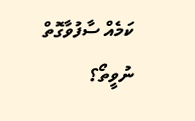ކަމެއް ސާފުވާގޮތް ނުވީތޯ؟